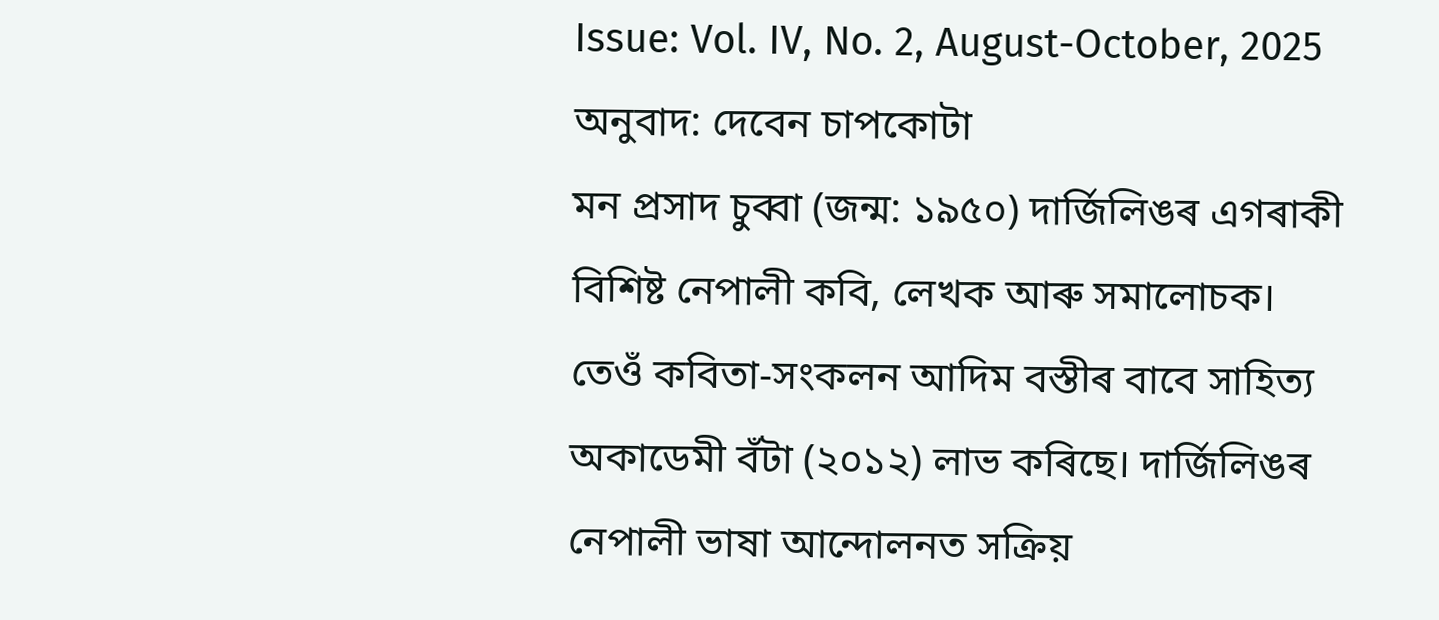Issue: Vol. IV, No. 2, August-October, 2025
অনুবাদ: দেবেন চাপকোটা
মন প্ৰসাদ চুব্বা (জন্ম: ১৯৫০) দাৰ্জিলিঙৰ এগৰাকী বিশিষ্ট নেপালী কবি, লেখক আৰু সমালোচক। তেওঁ কবিতা-সংকলন আদিম বস্তীৰ বাবে সাহিত্য অকাডেমী বঁটা (২০১২) লাভ কৰিছে। দাৰ্জিলিঙৰ নেপালী ভাষা আন্দোলনত সক্ৰিয়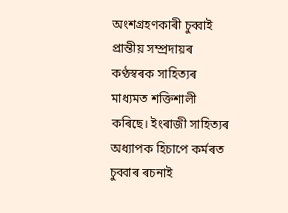অংশগ্ৰহণকাৰী চুব্বাই প্ৰান্তীয় সম্প্ৰদায়ৰ কণ্ঠস্বৰক সাহিত্যৰ মাধ্যমত শক্তিশালী কৰিছে। ইংৰাজী সাহিত্যৰ অধ্যাপক হিচাপে কৰ্মৰত চুব্বাৰ ৰচনাই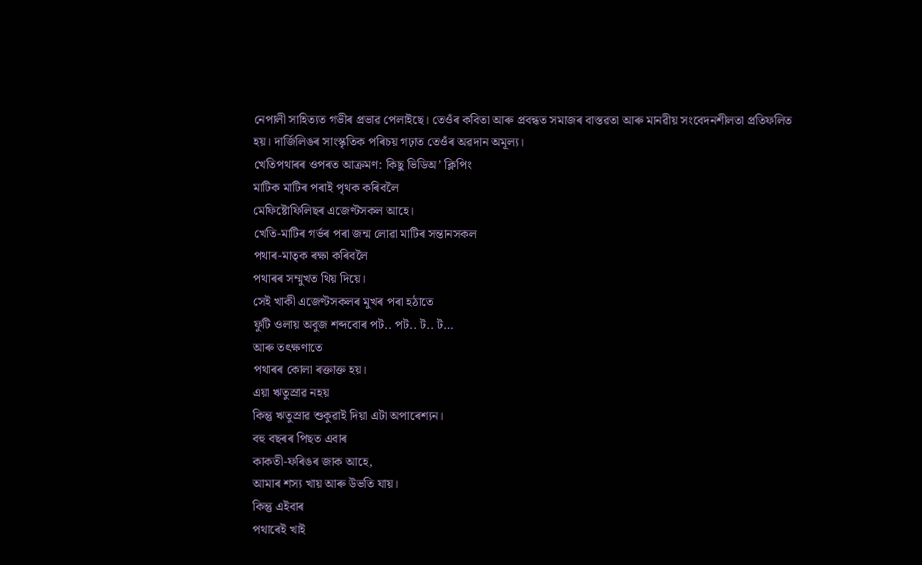নেপালী সাহিত্যত গভীৰ প্ৰভাৱ পেলাইছে। তেওঁৰ কবিতা আৰু প্ৰবন্ধত সমাজৰ বাস্তৱতা আৰু মানৱীয় সংবেদনশীলতা প্ৰতিফলিত হয়। দাৰ্জিলিঙৰ সাংস্কৃতিক পৰিচয় গঢ়াত তেওঁৰ অৱদান অমূল্য।
খেতিপথাৰৰ ওপৰত আক্ৰমণ: কিছু ভিডিঅ’ ক্লিপিং
মাটিক মাটিৰ পৰাই পৃথক কৰিবলৈ
মেফিষ্টোফিলিছৰ এজেণ্টসকল আহে।
খেতি-মাটিৰ গৰ্ভৰ পৰা জন্ম লোৱা মাটিৰ সন্তানসকল
পথাৰ-মাতৃক ৰক্ষা কৰিবলৈ
পথাৰৰ সম্মুখত থিয় দিয়ে।
সেই খাকী এজেণ্টসকলৰ মুখৰ পৰা হঠাতে
ফুটি ওলায় অবুজ শব্দবোৰ পট.. পট.. ট.. ট…
আৰু তৎক্ষণাতে
পথাৰৰ কোলা ৰক্তাক্ত হয়।
এয়া ঋতুস্ৰাৱ নহয়
কিন্তু ঋতুস্ৰাৱ শুকুৱাই দিয়া এটা অপাৰেশ্যন।
বহু বছৰৰ পিছত এবাৰ
কাকতী-ফৰিঙৰ জাক আহে,
আমাৰ শস্য খায় আৰু উভতি যায়।
কিন্তু এইবাৰ
পথাৰেই খাই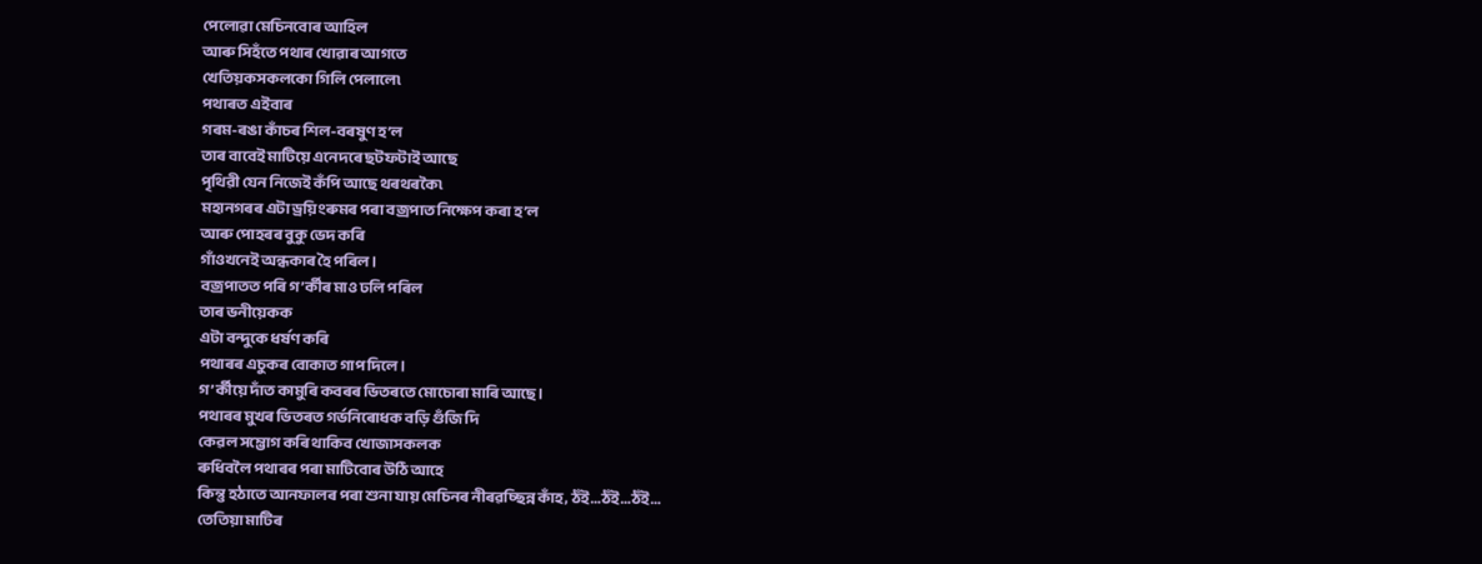পেলোৱা মেচিনবোৰ আহিল
আৰু সিহঁতে পথাৰ খোৱাৰ আগতে
খেতিয়কসকলকো গিলি পেলালে৷
পথাৰত এইবাৰ
গৰম-ৰঙা কাঁচৰ শিল-বৰষুণ হ’ল
তাৰ বাবেই মাটিয়ে এনেদৰে ছটফটাই আছে
পৃথিৱী যেন নিজেই কঁপি আছে থৰথৰকৈ৷
মহানগৰৰ এটা ড্ৰয়িংৰুমৰ পৰা বজ্ৰপাত নিক্ষেপ কৰা হ’ল
আৰু পোহৰৰ বুকু ভেদ কৰি
গাঁওখনেই অন্ধকাৰ হৈ পৰিল।
বজ্ৰপাতত পৰি গ’ৰ্কীৰ মাও ঢলি পৰিল
তাৰ ভনীয়েকক
এটা বন্দুকে ধৰ্ষণ কৰি
পথাৰৰ এচুকৰ বোকাত গাপ দিলে।
গ’ৰ্কীয়ে দাঁত কামুৰি কবৰৰ ভিতৰতে মোচোৰা মাৰি আছে।
পথাৰৰ মুখৰ ভিতৰত গৰ্ভনিৰোধক বড়ি গুঁজি দি
কেৱল সম্ভোগ কৰি থাকিব খোজাসকলক
ৰুধিবলৈ পথাৰৰ পৰা মাটিবোৰ উঠি আহে
কিন্তু হঠাতে আনফালৰ পৰা শুনা যায় মেচিনৰ নীৰৱচ্ছিন্ন কাঁহ, ঠঁই…ঠঁই…ঠঁই…
তেতিয়া মাটিৰ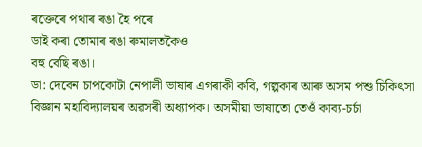ৰক্তেৰে পথাৰ ৰঙা হৈ পৰে
ডাই কৰা তোমাৰ ৰঙা ৰুমালতকৈও
বহু বেছি ৰঙা।
ডা: দেবেন চাপকোটা নেপালী ভাষাৰ এগৰাকী কবি, গল্পকাৰ আৰু অসম পশু চিকিৎসা বিজ্ঞান মহাবিদ্যালয়ৰ অৱসৰী অধ্যাপক। অসমীয়া ভাষাতো তেওঁ কাব্য-চৰ্চা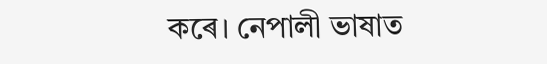কৰে। নেপালী ভাষাত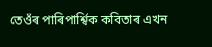তেওঁৰ পাৰিপাৰ্শ্বিক কবিতাৰ এখন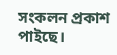সংকলন প্ৰকাশ পাইছে।